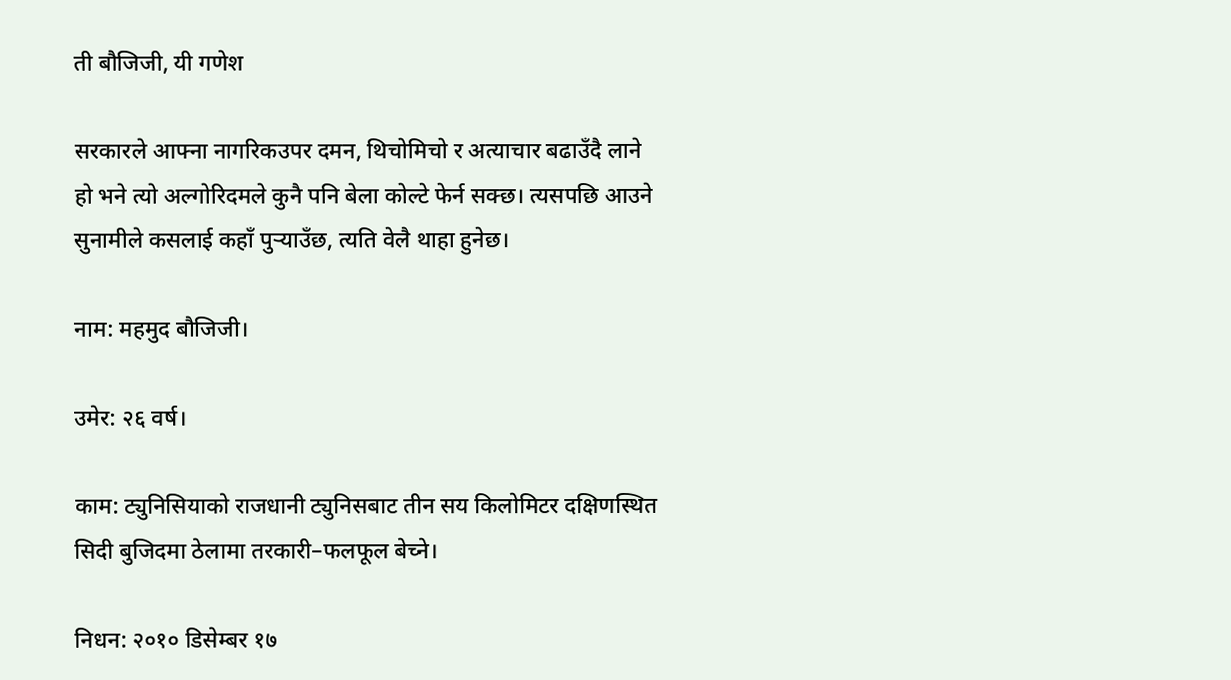ती बौजिजी, यी गणेश

सरकारले आफ्ना नागरिकउपर दमन, थिचोमिचो र अत्याचार बढाउँदै लाने हो भने त्यो अल्गोरिदमले कुनै पनि बेला कोल्टे फेर्न सक्छ। त्यसपछि आउने सुनामीले कसलाई कहाँ पुर्‍याउँछ, त्यति वेलै थाहा हुनेछ।

नाम: महमुद बौजिजी।

उमेर: २६ वर्ष।

काम: ट्युनिसियाको राजधानी ट्युनिसबाट तीन सय किलोमिटर दक्षिणस्थित सिदी बुजिदमा ठेलामा तरकारी–फलफूल बेच्ने।

निधन: २०१० डिसेम्बर १७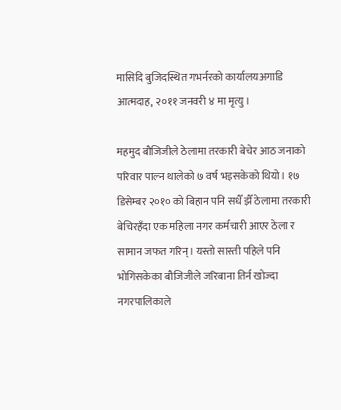मासिदि बुजिदस्थित गभर्नरको कार्यालय‍अगाडि आत्मदाह, २०११ जनवरी ४ मा मृत्यु।

महमुद बौजिजीले ठेलामा तरकारी बेचेर आठ जनाको परिवार पाल्न थालेको ७ वर्ष भइसकेको थियो। १७ डिसेम्बर २०१० को बिहान पनि सधैँ झैँ ठेलामा तरकारी बेचिरहँदा एक महिला नगर कर्मचारी आएर ठेला र सामान जफत गरिन्। यस्तो सास्ती पहिले पनि भोगिसकेका बौजिजीले जरिबाना तिर्न खोज्दा नगरपालिकाले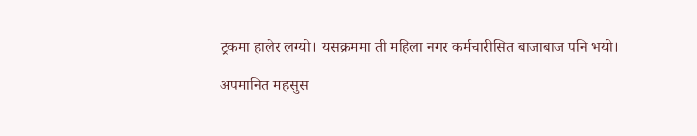ट्रकमा हालेर लग्यो। यसक्रममा ती महिला नगर कर्मचारीसित बाजाबाज पनि भयो।

अपमानित महसुस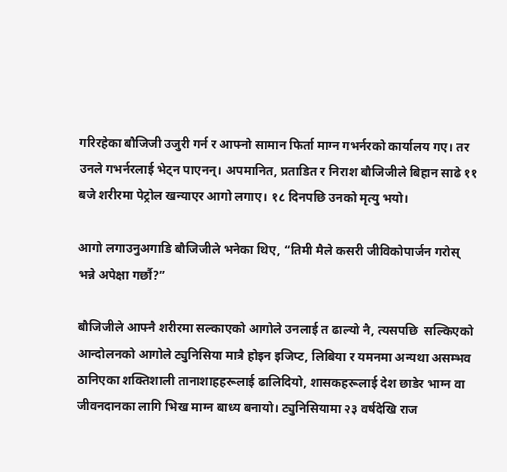गरिरहेका बौजिजी उजुरी गर्न र आफ्नो सामान फिर्ता माग्न गभर्नरको कार्यालय गए। तर उनले गभर्नरलाई भेट्न पाएनन्। अपमानित, प्रताडित र निराश बौजिजीले बिहान साढे ११ बजे शरीरमा पेट्रोल खन्याएर आगो लगाए। १८ दिनपछि उनको मृत्यु भयो।

आगो लगाउनुअगाडि बौजिजीले भनेका थिए, “तिमी मैले कसरी जीविकोपार्जन गरोस् भन्ने अपेक्षा गर्छौ?”

बौजिजीले आफ्नै शरीरमा सल्काएको आगोले उनलाई त ढाल्यो नै, त्यसपछि  सल्किएको आन्दोलनको आगोले ट्युनिसिया मात्रै होइन इजिप्ट, लिबिया र यमनमा अन्यथा असम्भव ठानिएका शक्तिशाली तानाशाहहरूलाई ढालिदियो, शासकहरूलाई देश छाडेर भाग्न वा जीवनदानका लागि भिख माग्न बाध्य बनायो। ट्युनिसियामा २३ वर्षदेखि राज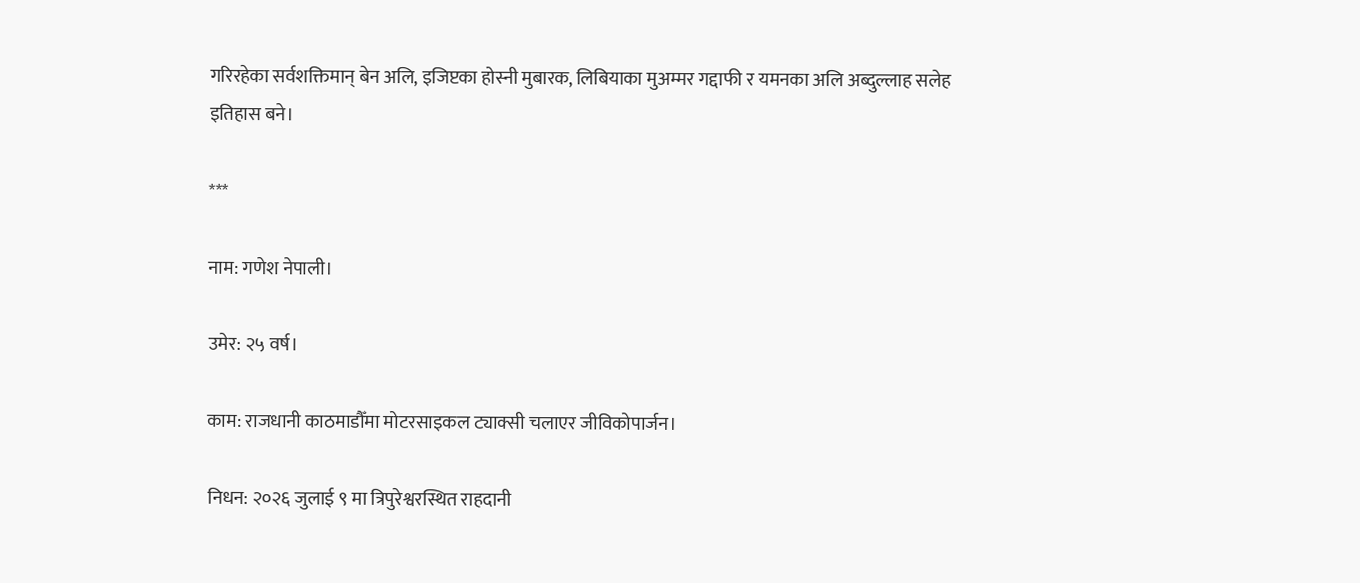गरिरहेका सर्वशक्तिमान् बेन अलि, इजिप्टका होस्नी मुबारक, लिबियाका मुअम्मर गद्दाफी र यमनका अलि अब्दुल्लाह सलेह इतिहास बने।

***

नाम: गणेश नेपाली।

उमेर: २५ वर्ष।

काम: राजधानी काठमाडौँमा मोटरसाइकल ट्याक्सी चलाएर जीविकोपार्जन।

निधन: २०२६ जुलाई ९ मा त्रिपुरेश्वरस्थित राहदानी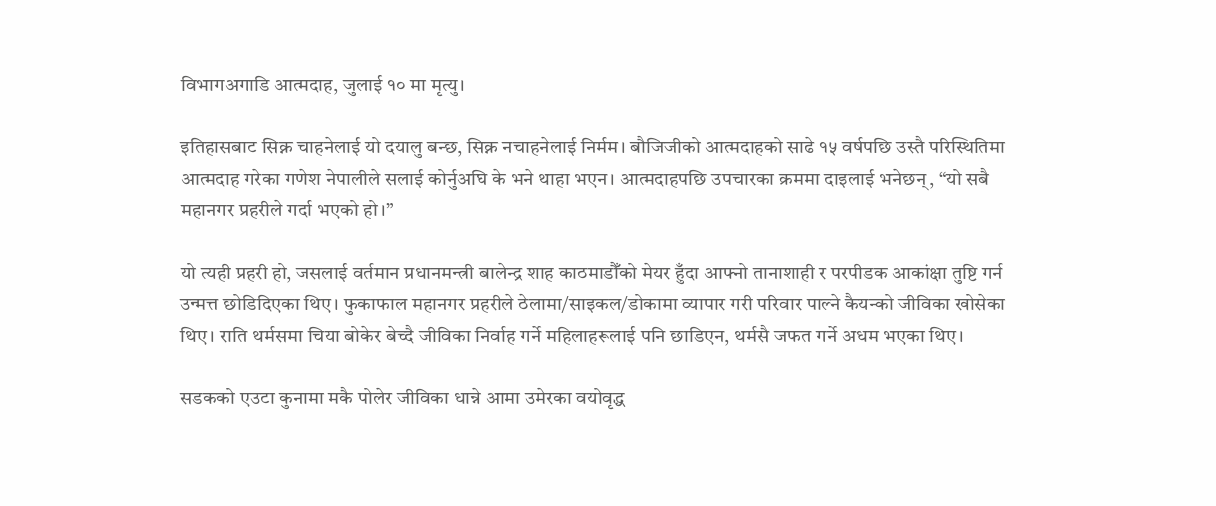विभागअगाडि आत्मदाह, जुलाई १० मा मृत्यु।

इतिहासबाट सिक्न चाहनेलाई यो दयालु बन्छ, सिक्न नचाहनेलाई निर्मम। बौजिजीको आत्मदाहको साढे १५ वर्षपछि उस्तै परिस्थितिमा आत्मदाह गरेका गणेश नेपालीले सलाई कोर्नुअघि के भने थाहा भएन। आत्मदाहपछि उपचारका क्रममा दाइलाई भनेछन्, “यो सबै महानगर प्रहरीले गर्दा भएको हो।”

यो त्यही प्रहरी हो, जसलाई वर्तमान प्रधानमन्त्री बालेन्द्र शाह काठमाडौँको मेयर हुँदा आफ्नो तानाशाही र परपीडक आकांक्षा तुष्टि गर्न उन्मत्त छोडिदिएका थिए। फुकाफाल महानगर प्रहरीले ठेलामा/साइकल/डोकामा व्यापार गरी परिवार पाल्ने कैयन्को जीविका खोसेका थिए। राति थर्मसमा चिया बोकेर बेच्दै जीविका निर्वाह गर्ने महिलाहरूलाई पनि छाडिएन, थर्मसै जफत गर्ने अधम भएका थिए।

सडकको एउटा कुनामा मकै पोलेर जीविका धान्ने आमा उमेरका वयोवृद्ध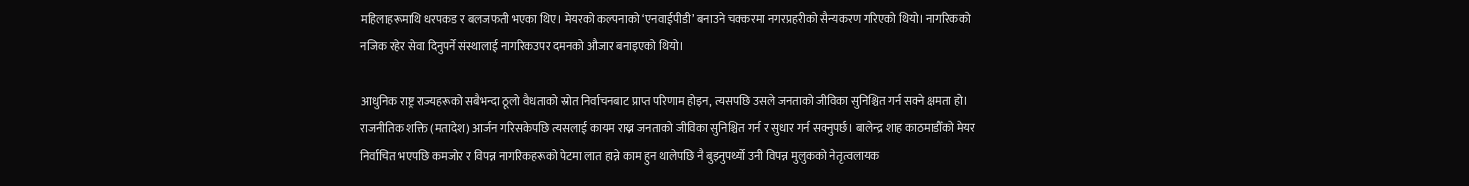महिलाहरूमाथि धरपकड र बलजफती भएका थिए। मेयरको कल्पनाको ‘एनवाईपीडी’ बनाउने चक्करमा नगरप्रहरीको सैन्यकरण गरिएको थियो। नागरिकको  नजिक रहेर सेवा दिनुपर्ने संस्थालाई नागरिकउपर दमनको औजार बनाइएको थियो।

आधुनिक राष्ट्र राज्यहरूको सबैभन्दा ठूलो वैधताको स्रोत निर्वाचनबाट प्राप्त परिणाम होइन, त्यसपछि उसले जनताको जीविका सुनिश्चित गर्न सक्ने क्षमता हो। राजनीतिक शक्ति (मतादेश) आर्जन गरिसकेपछि त्यसलाई कायम राख्न जनताको जीविका सुनिश्चित गर्न र सुधार गर्न सक्नुपर्छ। बालेन्द्र शाह काठमाडौँको मेयर निर्वाचित भएपछि कमजोर र विपन्न नागरिकहरूको पेटमा लात हान्ने काम हुन थालेपछि नै बुझ्नुपर्थ्यो उनी विपन्न मुलुकको नेतृत्वलायक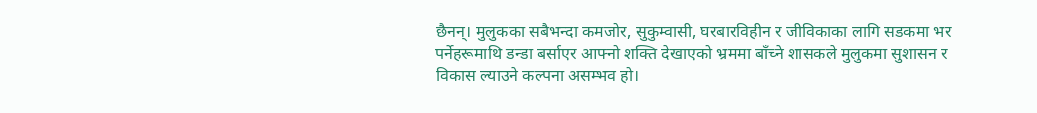छैनन्। मुलुकका सबैभन्दा कमजोर, सुकुम्वासी, घरबारविहीन र जीविकाका लागि सडकमा भर पर्नेहरूमाथि डन्डा बर्साएर आफ्नो शक्ति देखाएको भ्रममा बाँच्ने शासकले मुलुकमा सुशासन र विकास ल्याउने कल्पना असम्भव हो।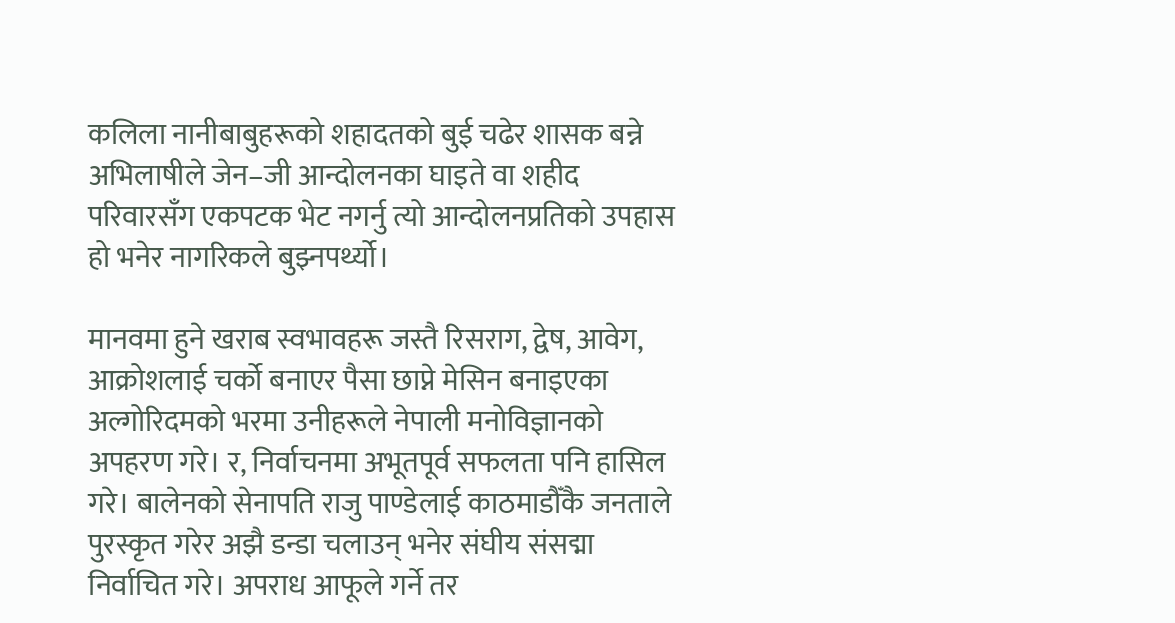कलिला नानीबाबुहरूको शहादतको बुई चढेर शासक बन्ने अभिलाषीले जेन–जी आन्दोलनका घाइते वा शहीद परिवारसँग एकपटक भेट नगर्नु त्यो आन्दोलनप्रतिको उपहास हो भनेर नागरिकले बुझ्नपर्थ्यो।

मानवमा हुने खराब स्वभावहरू जस्तै रिसराग, द्वेष, आवेग, आक्रोशलाई चर्को बनाएर पैसा छाप्ने मेसिन बनाइएका अल्गोरिदमको भरमा उनीहरूले नेपाली मनोविज्ञानको अपहरण गरे। र, निर्वाचनमा अभूतपूर्व सफलता पनि हासिल गरे। बालेनको सेनापति राजु पाण्डेलाई काठमाडौँकै जनताले पुरस्कृत गरेर अझै डन्डा चलाउन् भनेर संघीय संसद्मा निर्वाचित गरे। अपराध आफूले गर्ने तर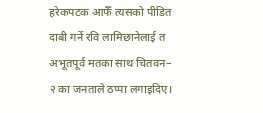हरेकपटक आफैँ त्यसको पीडित दाबी गर्ने रवि लामिछानेलाई त अभूतपूर्व मतका साथ चितवन– २ का जनताले ठप्पा लगाइदिए।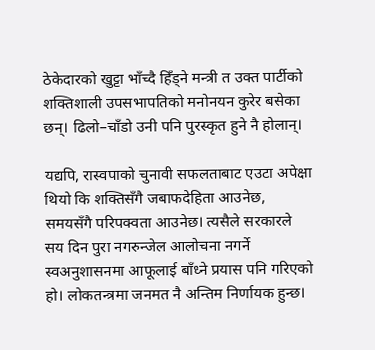ठेकेदारको खुट्टा भाँच्दै हिँड्ने मन्त्री त उक्त पार्टीको शक्तिशाली उपसभापतिको मनोनयन कुरेर बसेका छन्। ढिलो–चाँडो उनी पनि पुरस्कृत हुने नै होलान्।

यद्यपि, रास्वपाको चुनावी सफलताबाट एउटा अपेक्षा थियो कि शक्तिसँगै जबाफदेहिता आउनेछ, समयसँगै परिपक्वता आउनेछ। त्यसैले सरकारले सय दिन पुरा नगरुन्जेल आलोचना नगर्ने स्वअनुशासनमा आफूलाई बाँध्ने प्रयास पनि गरिएको हो। लोकतन्त्रमा जनमत नै अन्तिम निर्णायक हुन्छ।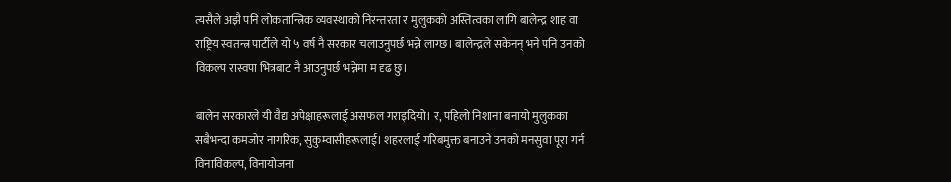त्यसैले अझै पनि लोकतान्त्रिक व्यवस्थाको निरन्तरता र मुलुकको अस्तित्वका लागि बालेन्द्र शाह वा राष्ट्रिय स्वतन्त्र पार्टीले यो ५ वर्ष नै सरकार चलाउनुपर्छ भन्ने लाग्छ। बालेन्द्रले सकेनन् भने पनि उनको विकल्प रास्वपा भित्रबाट नै आउनुपर्छ भन्नेमा म दृढ छु।

बालेन सरकारले यी वैद्य अपेक्षाहरूलाई असफल गराइदियो। र, पहिलो निशाना बनायो मुलुकका सबैभन्दा कमजोर नागरिक, सुकुम्वासीहरूलाई। शहरलाई गरिबमुक्त बनाउने उनको मनसुवा पूरा गर्न विनाविकल्प, विनायोजना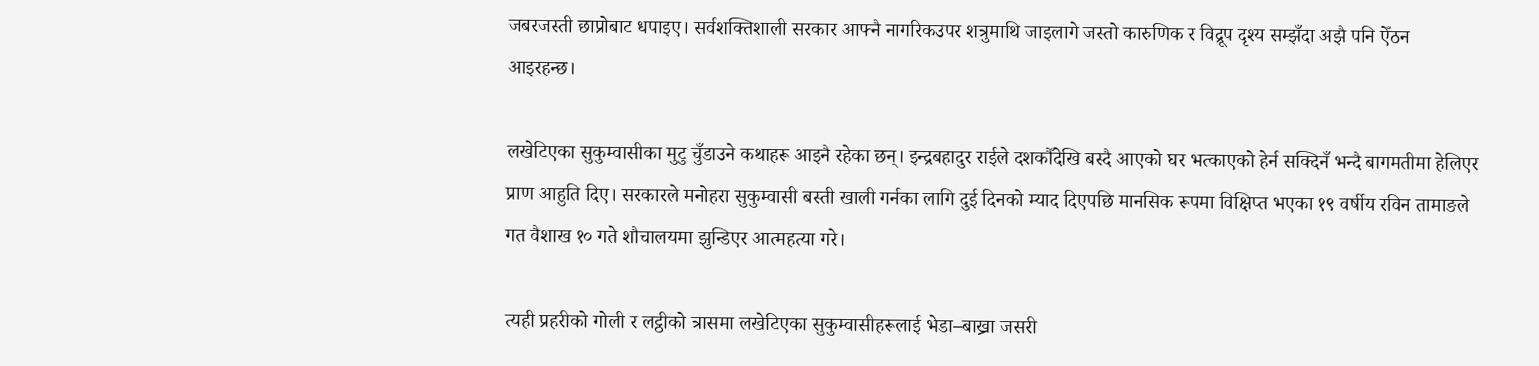जबरजस्ती छाप्रोबाट धपाइए। सर्वशक्तिशाली सरकार आफ्नै नागरिकउपर शत्रुमाथि जाइलागे जस्तो कारुणिक र विद्रूप दृश्य सम्झँदा अझै पनि ऐँठन आइरहन्छ।

लखेटिएका सुकुम्वासीका मुटु चुँडाउने कथाहरू आइनै रहेका छन्। इन्द्रबहादुर राईले दशकौँदेखि बस्दै आएको घर भत्काएको हेर्न सक्दिनँ भन्दै बागमतीमा हेलिएर प्राण आहुति दिए। सरकारले मनोहरा सुकुम्वासी बस्ती खाली गर्नका लागि दुई दिनको म्याद दिएपछि मानसिक रूपमा विक्षिप्त भएका १९ वर्षीय रविन तामाङले गत वैशाख १० गते शौचालयमा झुन्डिएर आत्महत्या गरे।

त्यही प्रहरीको गोली र लट्ठीको त्रासमा लखेटिएका सुकुम्वासीहरूलाई भेडा–बाख्रा जसरी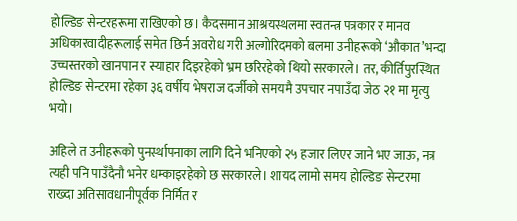होल्डिङ सेन्टरहरूमा राखिएको छ। कैदसमान आश्रयस्थलमा स्वतन्त्र पत्रकार र मानव अधिकारवादीहरूलाई समेत छिर्न अवरोध गरी अल्गोरिदमको बलमा उनीहरूको ‘औकात’भन्दा उच्चस्तरको खानपान र स्याहार दिइरहेको भ्रम छरिरहेको थियो सरकारले। तर, कीर्तिपुरस्थित होल्डिङ सेन्टरमा रहेका ३६ वर्षीय भेषराज दर्जीको समयमै उपचार नपाउँदा जेठ २१ मा मृत्यु भयो।

अहिले त उनीहरूको पुनर्स्थापनाका लागि दिने भनिएको २५ हजार लिएर जाने भए जाऊ, नत्र त्यही पनि पाउँदैनौ भनेर धम्काइरहेको छ सरकारले। शायद लामो समय होल्डिङ सेन्टरमा राख्दा अतिसावधानीपूर्वक निर्मित र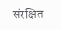संरक्षित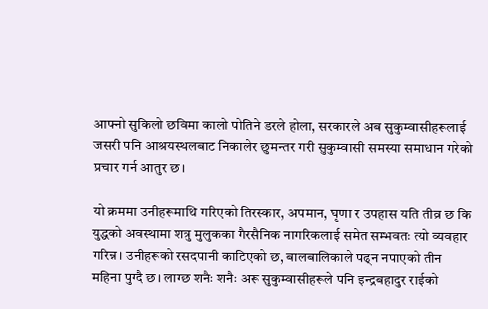आफ्नो सुकिलो छविमा कालो पोतिने डरले होला, सरकारले अब सुकुम्वासीहरूलाई जसरी पनि आश्रयस्थलबाट निकालेर छुमन्तर गरी सुकुम्वासी समस्या समाधान गरेको प्रचार गर्न आतुर छ।

यो क्रममा उनीहरूमाथि गरिएको तिरस्कार, अपमान, घृणा र उपहास यति तीव्र छ कि युद्धको अवस्थामा शत्रु मुलुकका गैरसैनिक नागरिकलाई समेत सम्भवतः त्यो व्यवहार गरिन्न। उनीहरूको रसदपानी काटिएको छ, बालबालिकाले पढ्न नपाएको तीन महिना पुग्दै छ। लाग्छ शनैः शनैः अरू सुकुम्वासीहरूले पनि इन्द्रबहादुर राईको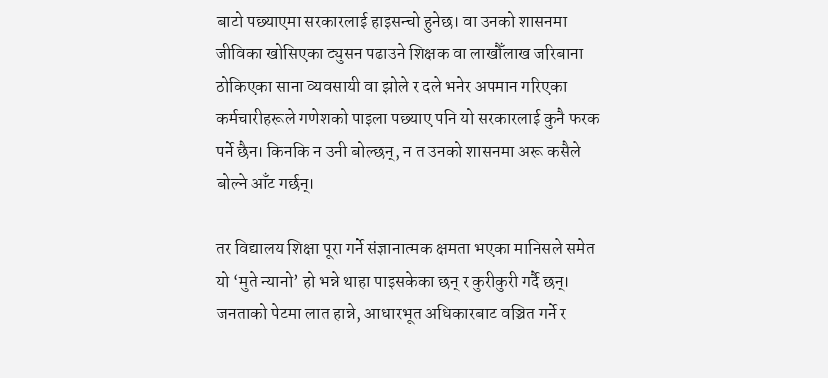बाटो पछ्याएमा सरकारलाई हाइसन्चो हुनेछ। वा उनको शासनमा जीविका खोसिएका ट्युसन पढाउने शिक्षक वा लाखौँलाख जरिबाना ठोकिएका साना व्यवसायी वा झोले र दले भनेर अपमान गरिएका कर्मचारीहरूले गणेशको पाइला पछ्याए पनि यो सरकारलाई कुनै फरक पर्ने छैन। किनकि न उनी बोल्छन्, न त उनको शासनमा अरू कसैले बोल्ने आँट गर्छन्।

तर विद्यालय शिक्षा पूरा गर्ने संज्ञानात्मक क्षमता भएका मानिसले समेत यो ‘मुते न्यानो’ हो भन्ने थाहा पाइसकेका छन् र कुरीकुरी गर्दै छन्। जनताको पेटमा लात हान्ने, आधारभूत अधिकारबाट वञ्चित गर्ने र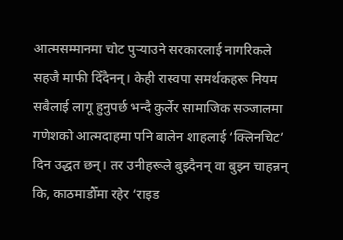आत्मसम्मानमा चोट पुर्‍याउने सरकारलाई नागरिकले सहजै माफी दिँदैनन्। केही रास्वपा समर्थकहरू नियम सबैलाई लागू हुनुपर्छ भन्दै कुर्लेर सामाजिक सञ्जालमा गणेशको आत्मदाहमा पनि बालेन शाहलाई ‘क्लिनचिट’ दिन उद्धत छन्। तर उनीहरूले बुझ्दैनन् वा बुझ्न चाहन्नन् कि, काठमाडौँमा रहेर ‘राइड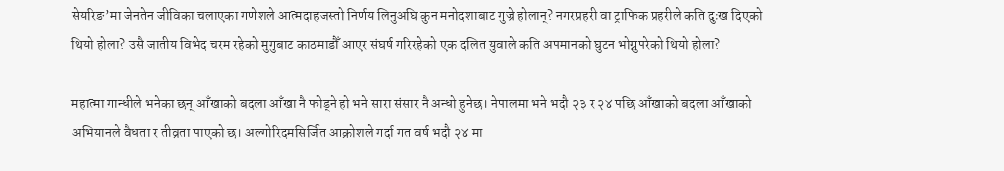सेयरिङ’मा जेनतेन जीविका चलाएका गणेशले आत्मदाहजस्तो निर्णय लिनुअघि कुन मनोदशाबाट गुज्रे होलान्? नगरप्रहरी वा ट्राफिक प्रहरीले कति दुःख दिएको थियो होला? उसै जातीय विभेद चरम रहेको मुगुबाट काठमाडौँ आएर संघर्ष गरिरहेको एक दलित युवाले कति अपमानको घुटन भोग्नुपरेको थियो होला?

महात्मा गान्धीले भनेका छन् आँखाको बदला आँखा नै फोड्ने हो भने सारा संसार नै अन्धो हुनेछ। नेपालमा भने भदौ २३ र २४ पछि आँखाको बदला आँखाको अभियानले वैधता र तीव्रता पाएको छ। अल्गोरिदमसिर्जित आक्रोशले गर्दा गत वर्ष भदौ २४ मा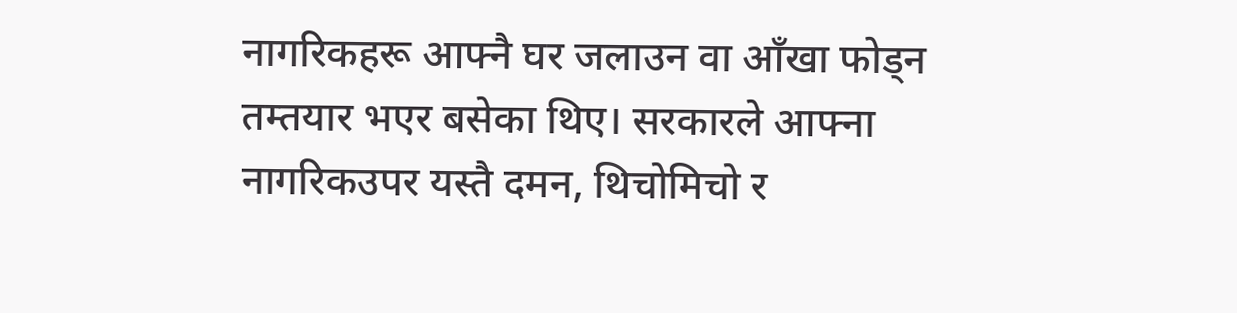नागरिकहरू आफ्नै घर जलाउन वा आँखा फोड्न तम्तयार भएर बसेका थिए। सरकारले आफ्ना नागरिकउपर यस्तै दमन, थिचोमिचो र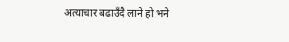अत्याचार बढाउँदै लाने हो भने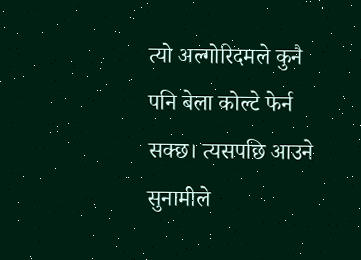त्यो अल्गोरिदमले कुनै पनि बेला कोल्टे फेर्न सक्छ। त्यसपछि आउने सुनामीले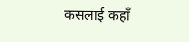कसलाई कहाँ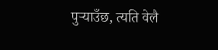पुर्‍याउँछ, त्यति वेलै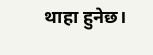थाहा हुनेछ।